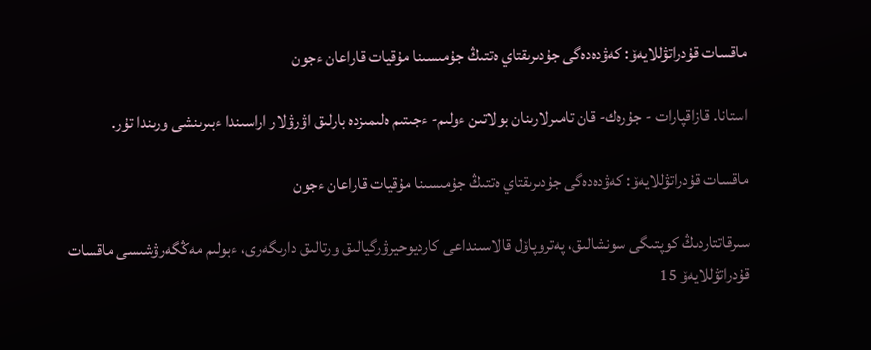ماقسات قۇدراتۋللايەۆ: كەۋدەدەگى جۇدىرىقتاي ەتتىڭ جۇمىسىنا مۇقيات قاراعان ءجون

استانا. قازاقپارات - جۇرەك- قان تامىرلارىنان بولاتىن ءولىم- ءجىتىم ەلىمىزدە بارلىق اۋرۋلار اراسىندا ءبىرىنشى ورىندا تۇر.

ماقسات قۇدراتۋللايەۆ: كەۋدەدەگى جۇدىرىقتاي ەتتىڭ جۇمىسىنا مۇقيات قاراعان ءجون

سىرقاتتاردىڭ كوپتىگى سونشالىق، پەتروپاۆل قالاسىنداعى كارديوحيرۋرگيالىق ورتالىق دارىگەرى، ءبولىم مەڭگەرۋشىسى ماقسات قۇدراتۋللايەۆ 15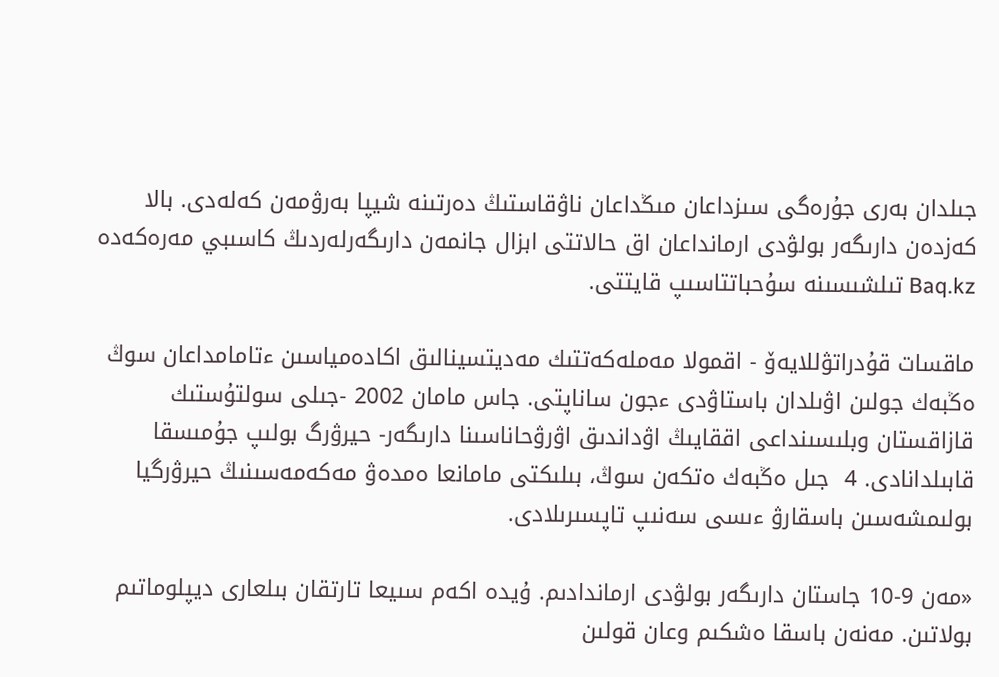جىلدان بەرى جۇرەگى سىزداعان مىڭداعان ناۋقاستىڭ دەرتىنە شيپا بەرۋمەن كەلەدى. بالا كەزدەن دارىگەر بولۋدى ارمانداعان اق حالاتتى ابزال جانمەن دارىگەرلەردىڭ كاسىبي مەرەكەدە Baq.kz تىلشىسىنە سۇحباتتاسىپ قايتتى.

ماقسات قۇدراتۋللايەۆ - اقمولا مەملەكەتتىك مەديتسينالىق اكادەمياسىن ءتامامداعان سوڭ ەڭبەك جولىن اۋىلدان باستاۋدى ءجون ساناپتى. جاس مامان 2002 -جىلى سولتۇستىك قازاقستان وبلىسىنداعى اققايىڭ اۋداندىق اۋرۋحاناسىنا دارىگەر- حيرۋرگ بولىپ جۇمىسقا قابىلدانادى. 4  جىل ەڭبەك ەتكەن سوڭ، بىلىكتى مامانعا ەمدەۋ مەكەمەسىنىڭ حيرۋرگيا بولىمشەسىن باسقارۋ ءىسى سەنىپ تاپسىرىلادى.

«مەن 9-10 جاستان دارىگەر بولۋدى ارماندادىم. ۇيدە اكەم سىيعا تارتقان بىلعارى ديپلوماتىم بولاتىن. مەنەن باسقا ەشكىم وعان قولىن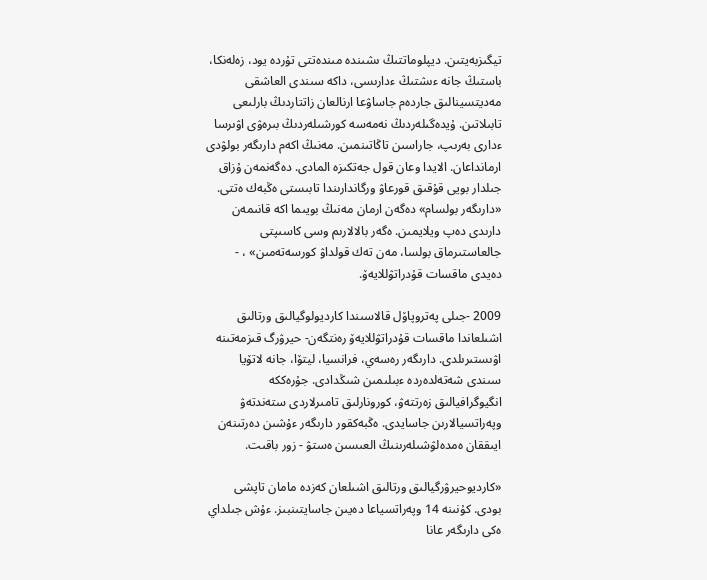تيگىزبەيتىن. ديپلوماتتىڭ ىشىندە مىندەتتى تۇردە يود، زەلەنكا، باستىڭ جانە ءىشتىڭ ءدارىسى، داكە سىندى العاشقى مەديتسينالىق جاردەم جاساۋعا ارنالعان زاتتاردىڭ بارلىعى تابىلاتىن. ۇيدەگىلەردىڭ نەمەسە كورشىلەردىڭ بىرەۋى اۋىرسا ءدارى بەرىپ، جاراسىن تاڭاتىنمىن. مەنىڭ اكەم دارىگەر بولۋدى ارمانداعان. الايدا وعان قول جەتكىزە المادى. دەگەنمەن ۇزاق جىلدار بويى قۇقىق قورعاۋ ورگاندارىندا تابىستى ەڭبەك ەتتى. «دارىگەر بولسام» دەگەن ارمان مەنىڭ بويىما اكە قانىمەن دارىدى دەپ ويلايمىن. ەگەر بالالارىم وسى كاسىپتى جالعاستىرماق بولسا، مەن تەك قولداۋ كورسەتەمىن» ، - دەيدى ماقسات قۇدراتۋللايەۆ.

2009 -جىلى پەتروپاۆل قالاسىندا كارديولوگيالىق ورتالىق اشىلعاندا ماقسات قۇدراتۋللايەۆ رەنتگەن- حيرۋرگ قىزمەتىنە اۋىستىرىلدى. دارىگەر رەسەي، فرانسيا، ليتۆا، جانە لاتۆيا سىندى شەتەلدەردە ءبىلىمىن شىڭدادى. جۇرەككە انگيوگرافيالىق زەرتتەۋ، كورونارلىق تامىرلاردى ستەندتەۋ وپەراتسيالارىن جاسايدى. ەڭبەكقور دارىگەر ءۇشىن دەرتىنەن ايىققان ەمدەلۋشىلەرىنىڭ العىسىن ەستۋ - زور باقىت.

«كارديوحيرۋرگيالىق ورتالىق اشىلعان كەزدە مامان تاپشى بودى. كۇنىنە 14 وپەراتسياعا دەيىن جاسايتىنبىز. ءۇش جىلداي ەكى دارىگەر عانا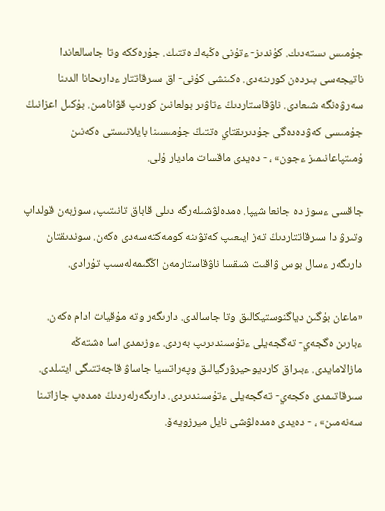جۇمىس ىستەدىك. كۇندىز- ءتۇنى ەڭبەك ەتتىك. جۇرەككە وتا جاسالعاندا ناتيجەسى بىردەن كورىنەدى. ەكىنشى كۇنى- اق سىرقاتتار ءدارىحانا الدىنا سەرۋەنگە شىعادى. ناۋقاستاردىڭ ءتاۋىر بولعانىن كورىپ قۋانامىن. بۇكىل اعزانىڭ جۇمىسى كەۋدەدەگى جۇدىرىقتاي ەتتىڭ جۇمىسىنا بايلانىستى ەكەنىن ۇمىتپاعانىمىز ءجون» ، - دەيدى ماقسات ماديار ۇلى.

جاقسى ءسوز دە جانعا شيپا. ەمدەلۋشىلەرگە دىلى قاباق تانىتىپ، سوزبەن قولداپ وتىرۋ دا سىرقاتتاردىڭ تەز ايىعىپ كەتۋىنە كومەكتەسەدى ەكەن. سوندىقتان دارىگەر ءسال بوس ۋاقىت شىقسا ناۋقاستارمەن اڭگىمەلەسىپ تۇرادى.

«ماعان بۇگىن دياگنوستيكالىق وتا جاسالدى. دارىگەر وتە مۇقيات ادام ەكەن. ءبارىن ەگجەي- تەگجەيلى ءتۇسىندىرىپ بەردى. ءوزىمدى اسا ەشتەڭە مازالامايدى. ءبىراق كارديوحيرۋرگيالىق وپەراتسيا جاساۋ قاجەتتىگى ايتىلدى. سىرقاتىمدى ەكجەي- تەگجەيلى ءتۇسىندىردى. دارىگەرلەردىڭ ەمدەپ جازاتىنا سەنەمىن» ، - دەيدى ەمدەلۋشى نايل ميرزويەۆ.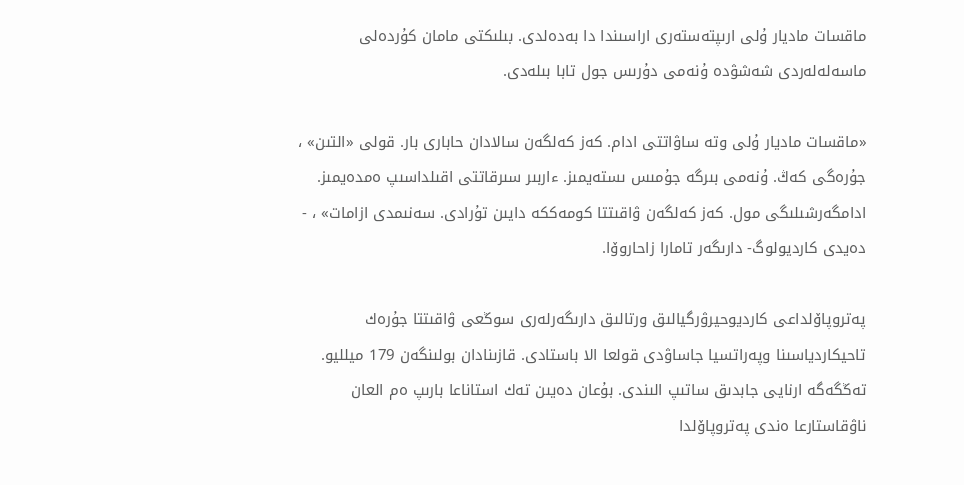ماقسات ماديار ۇلى ارىپتەستەرى اراسىندا دا بەدەلدى. بىلىكتى مامان كۇردەلى ماسەلەلەردى شەشۋدە ۇنەمى دۇرىس جول تابا بىلەدى.

«ماقسات ماديار ۇلى وتە ساۋاتتى ادام. كەز كەلگەن سالادان حابارى بار. قولى «التىن» ، جۇرەگى كەڭ. ۇنەمى بىرگە جۇمىس ىستەيمىز. ءاربىر سىرقاتتى اقىلداسىپ ەمدەيمىز. ادامگەرشىلىگى مول. كەز كەلگەن ۋاقىتتا كومەككە دايىن تۇرادى. سەنىمدى ازامات» ، - دەيدى كارديولوگ- دارىگەر تامارا زاحاروۆا.

پەتروپاۆلداعى كارديوحيرۋرگيالىق ورتالىق دارىگەرلەرى سوڭعى ۋاقىتتا جۇرەك تاحيكاردياسىنا وپەراتسيا جاساۋدى قولعا الا باستادى. قازىنادان بولىنگەن 179 ميلليو. تەڭگەگە ارنايى جابدىق ساتىپ الىندى. بۇعان دەيىن تەك استاناعا بارىپ ەم العان ناۋقاستارعا ەندى پەتروپاۆلدا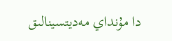دا مۇنداي مەديتسينالىق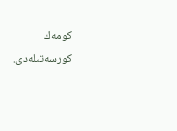كومەك كورسەتىلەدى.